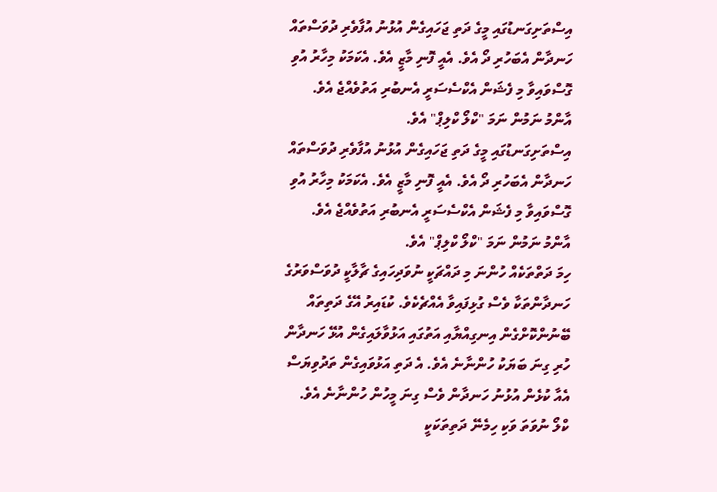އިސްތަށިގަނޑުގައި މީގެ ދަތި ޖަހައިގެން އުޅުނު އުފާވެރި ދުވަސްތައް ހަނދާން އެބަހުރި ދޯ އެވެ. އެއީ ފޮނި މާޒީ އެވެ. އެކަމަކު މިހާރު އުވި ގޮސްވައިވާ މި ފެޝަން އެކްސެސަރީ އެނބުރި އަތުވެއްޖެ އެވެ. އާންމު ނަމުން ނަމަ "ކްލޯ ކްލިޕް" އެވެ.
އިސްތަށިގަނޑުގައި މީގެ ދަތި ޖަހައިގެން އުޅުނު އުފާވެރި ދުވަސްތައް ހަނދާން އެބަހުރި ދޯ އެވެ. އެއީ ފޮނި މާޒީ އެވެ. އެކަމަކު މިހާރު އުވި ގޮސްވައިވާ މި ފެޝަން އެކްސެސަރީ އެނބުރި އަތުވެއްޖެ އެވެ. އާންމު ނަމުން ނަމަ "ކްލޯ ކްލިޕް" އެވެ.
ހިމަ ދަތްތަކެއް ހުންނަ މި ދައްޗަކީ ނުވަދިހައިގެ ޗާލާކީ ދުވަސްވަރުގެ ހަނދާންތަކާ ވެސް ގުޅިފައިވާ އެއްޗެކެވެ. ކުޑައިރު އޭގެ ދަތިތައް ބޭނުންކޮށްގެން އިނގިއްޔާއި އަތުގައި އަޅުވާލައިގެން އުޅޭ ހަނދާން ހުރި ގިނަ ބަޔަކު ހުންނާނެ އެވެ. އެ ދަތި އަޅުވައިގެން ތަދުވިޔަސް އެއާ ކުޅެން އުޅުނު ހަނދާން ވެސް ގިނަ މީހުން ހުންނާނެ އެވެ.
ކްލޯ ނުވަތަ ވަކި ހިމެނޭ ދަތިތަކަކީ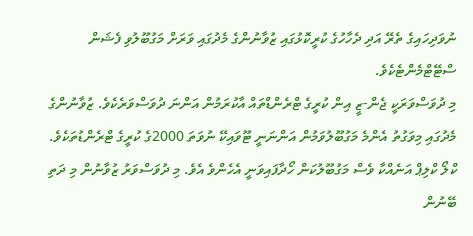ނުވަދިހައިގެ ތެރޭ އަދި ދެހާހުގެ ކުރީކޮޅުގައި ޒުވާނުންގެ މެދުގައި ވަރަށް މަގުބޫލުވި ފެޝަން ސްޓޭޓްމެންޓެކެވެ.
މި ދުވަސްވަރަކީ ޖެން-ޒީ އިން ކުރީގެ ޓްރެންޑްތައް އާކުރަމުން އަންނަ ދުވަސްވަރެކެވެ. ޒުވާނުންގެ މެދުގައި މިވަގުތު އެންމެ މަގުބޫލުވަމުން އަންނަނީ ޓޫވައިކޭ ނުވަތަ 2000ގެ ކުރީގެ ޓްރެންޑުތަކެވެ.
ކްލޯ ކްލިޕް އަނެއްކާ ވެސް މަގުބޫލުކަން ހޯދާފައިވަނީ އެހެންވެ އެވެ. މި ދުވަސްވަރު ޒުވާނުން މި ދަތި ބޭނުން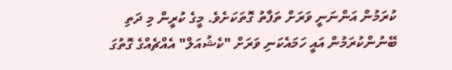ކުރަމުން އަންނަނީ ވަރަށް ތަފާތު ގޮތަކަށެވެ. މީގެ ކުރީން މި ދަތި ބޭނުންކުރަމުން އައީ ހަމައެކަނި ވަރަށް "ކެޝުއަލް" އެއްޗެއްގެ ގޮތުގަ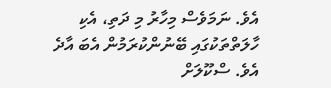އެވެ. ނަމަވެސް މިހާރު މި ދަތި، އެކި ހާލަތްތަކުގައި ބޭނުންކުރަމުން އެބަ އާދެ އެވެ. ސްކޫލަށް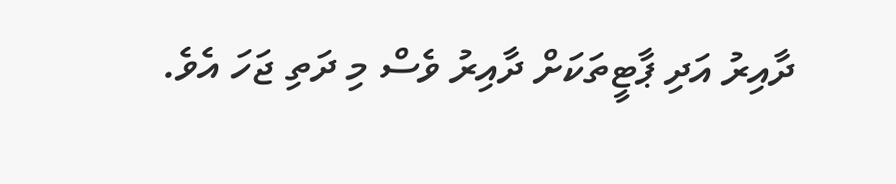ދާއިރު އަދި ޕާޓީތަކަށް ދާއިރު ވެސް މި ދަތި ޖަހަ އެވެ.